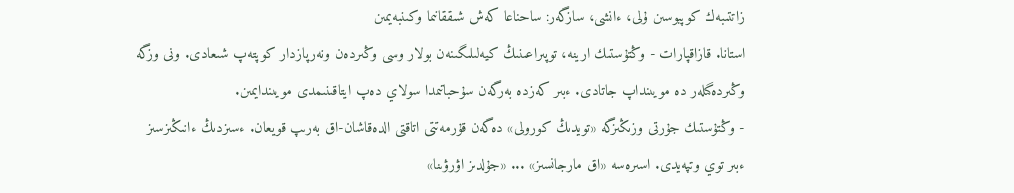زاتتىبەك كوپبوسىن ۇلى، ءانشى، سازگەر: ساحناعا كەش شىققانىما وكىنبەيمىن
استانا. قازاقپارات - وڭتۇستىك ارينە، توپىراعىنىڭ كيەلىلىگىنەن بولار وسى وڭىردەن ونەرپازدار كوپتەپ شىعادى. ونى وزگە وڭىردەگىلەر دە مويىنداپ جاتادى. ءبىر كەزدە بەرگەن سۇحباتىمدا سولاي دەپ ايتاقىنىمدى مويىندايمىن.
- وڭتۇستىك جۇرتى وزىڭىزگە «تويدىڭ كورولى» دەگەن قۇرمەتتى اتاقتى الدەقاشان-اق بەرىپ قويعان. ءسىزدىڭ ءانىڭىزسىز ءبىر توي وتپەيدى. اسىرەسە «اق مارجانسىز» ... «جۇلدىز اۋرۋىنا»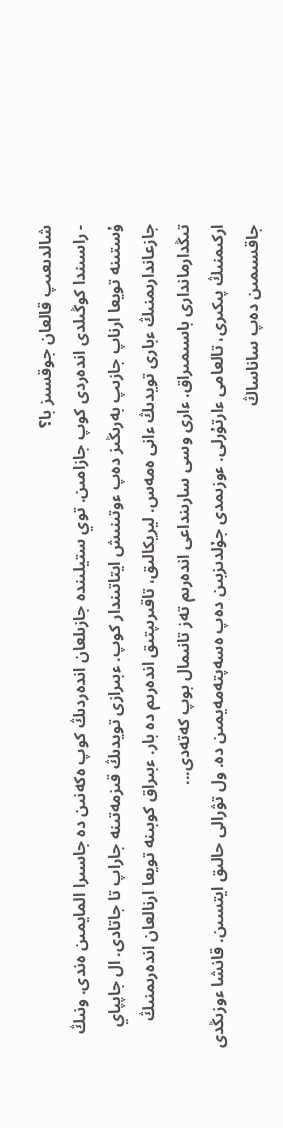شالدىعىپ قالعان جوقسىز با؟
- راسىندا كوڭىلدى اندەردى كوپ جازامىن. توي ستيلىندە جازىلعان اندەردىڭ كوپ ەكەنىن دە جاسىرا المايمىن ەندى. ونىڭ ۇستىنە تويعا ارناپ جازىپ بەرىڭىز دەپ ءوتىنىش ايتاتىندار كوپ. ءبىرازى تويدىڭ قىزمەتىنە جاراپ تا جاتادى. ال جاپپاي جازعاندارىمنىڭ ءبارى تويدىڭ ءانى ەمەس. ليريكالىق، تاقىرىپتىق اندەرىم دە بار. ءبىراق كوبىنە تويعا ارنالعان اندەرىمنىڭ تىڭدارماندارى باسىمىراق. ءارى وسى سارىنداعى اندەرىم تەز تانىمال بوپ كەتەدى...
اركىمنىڭ پىكىرى، تالعامى ءارتۇرلى. ءوزىمدى جۇلدىزبىن دەپ ەسەپتەمەيمىن دە. ول تۋرالى حالىق ايتسىن. قانشا ءوزىڭدى جاقسىمىن دەپ ساناساڭ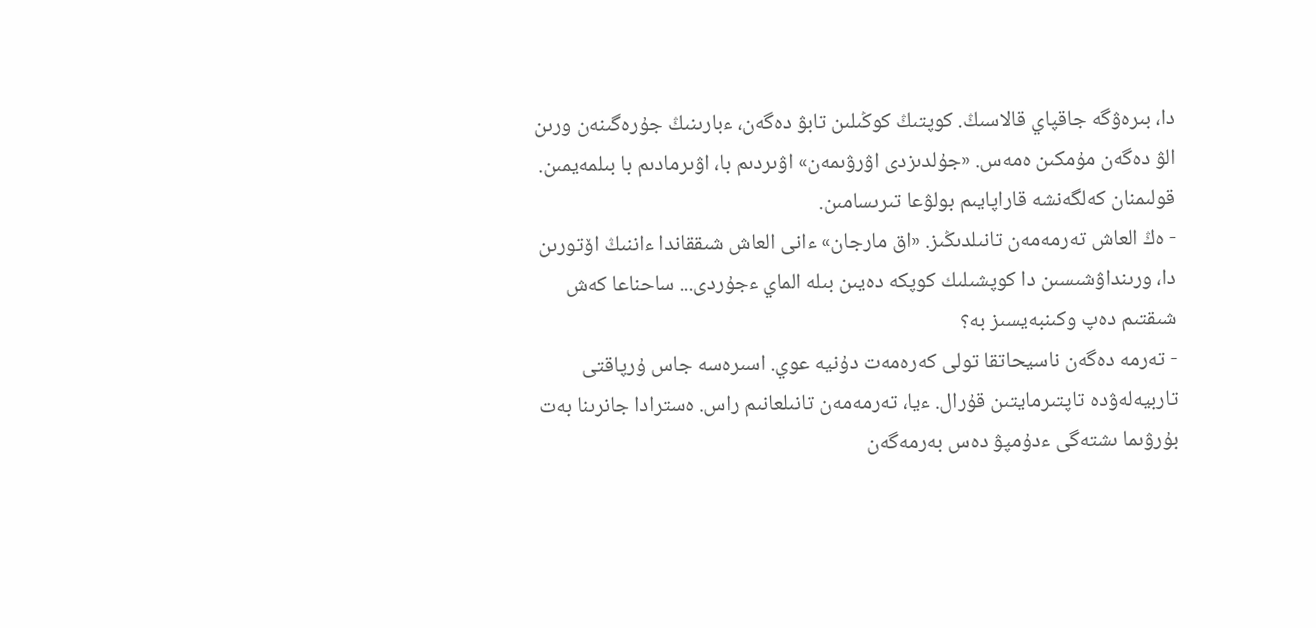دا، بىرەۋگە جاقپاي قالاسىڭ. كوپتىڭ كوڭىلىن تابۋ دەگەن، ءبارىنىڭ جۇرەگىنەن ورىن الۋ دەگەن مۇمكىن ەمەس. «جۇلدىزدى اۋرۋىمەن» اۋىردىم با، اۋىرمادىم با بىلمەيمىن. قولىمنان كەلگەنشە قاراپايىم بولۋعا تىرىسامىن.
- ەڭ العاش تەرمەمەن تانىلدىڭىز. «اق مارجان» ءانى العاش شىققاندا ءاننىڭ اۆتورىن دا، ورىنداۋشىسىن دا كوپشىلىك كوپكە دەيىن بىلە الماي ءجۇردى... ساحناعا كەش شىقتىم دەپ وكىنبەيسىز بە؟
- تەرمە دەگەن ناسيحاتقا تولى كەرەمەت دۇنيە عوي. اسىرەسە جاس ۇرپاقتى تاربيەلەۋدە تاپتىرمايتىن قۇرال. ءيا، تەرمەمەن تانىلعانىم راس. ەسترادا جانرىنا بەت بۇرۋىما ىشتەگى ءدۇمپۋ دەس بەرمەگەن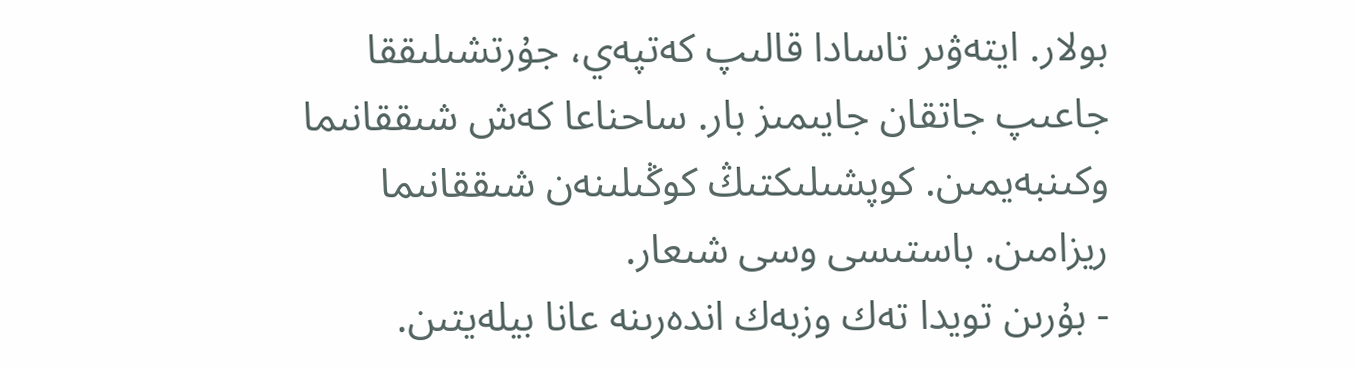بولار. ايتەۋىر تاسادا قالىپ كەتپەي، جۇرتشىلىققا جاعىپ جاتقان جايىمىز بار. ساحناعا كەش شىققانىما وكىنبەيمىن. كوپشىلىكتىڭ كوڭىلىنەن شىققانىما ريزامىن. باستىسى وسى شىعار.
- بۇرىن تويدا تەك وزبەك اندەرىنە عانا بيلەيتىن.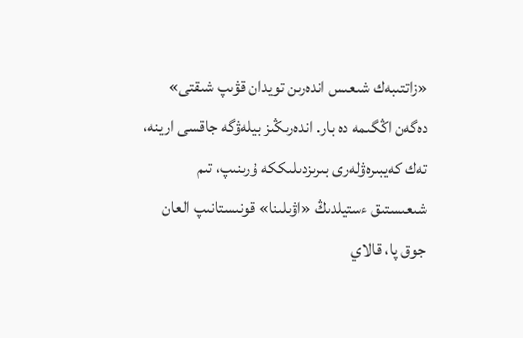«زاتتىبەك شىعىس اندەرىن تويدان قۋىپ شىقتى» دەگەن اڭگىمە دە بار. اندەرىڭىز بيلەۋگە جاقسى ارينە، تەك كەيبىرەۋلەرى بىرىزدىلىككە ۇرىنىپ، تىم شىعىستىق ءستيلدىڭ «اۋىلىنا» قونىستانىپ العان جوق پا، قالاي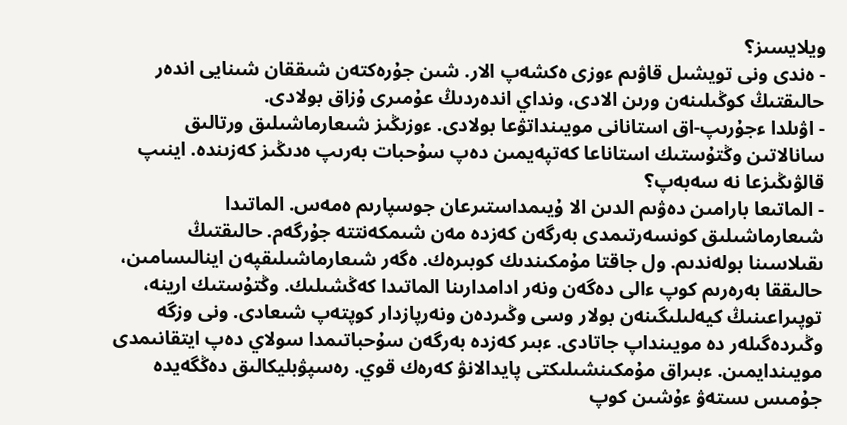ويلايسىز؟
- ەندى ونى تويشىل قاۋىم ءوزى ەكشەپ الار. شىن جۇرەكتەن شىققان شىنايى اندەر حالىقتىڭ كوڭىلىنەن ورىن الادى، ونداي اندەردىڭ عۇمىرى ۇزاق بولادى.
- اۋىلدا ءجۇرىپ-اق استانانى مويىنداتۋعا بولادى. ءوزىڭىز شىعارماشىلىق ورتالىق سانالاتىن وڭتۇستىك استاناعا كەتپەيمىن دەپ سۇحبات بەرىپ ەدىڭىز كەزىندە. اينىپ قالۋىڭىزعا نە سەبەپ؟
- الماتىعا بارامىن دەۋىم الدىن الا ۇيىمداستىرعان جوسپارىم ەمەس. الماتىدا شىعارماشىلىق كونسەرتىمدى بەرگەن كەزدە مەن شىمكەنتتە جۇرگەم. حالىقتىڭ ىقىلاسىنا بولەندىم. ول جاقتا مۇمكىندىك كوبىرەك. ەگەر شىعارماشىلىقپەن اينالىسامىن، حالىققا بەرەرىم كوپ ءالى دەگەن ونەر ادامدارىنا الماتىدا كەڭشىلىك. وڭتۇستىك ارينە، توپىراعىنىڭ كيەلىلىگىنەن بولار وسى وڭىردەن ونەرپازدار كوپتەپ شىعادى. ونى وزگە وڭىردەگىلەر دە مويىنداپ جاتادى. ءبىر كەزدە بەرگەن سۇحباتىمدا سولاي دەپ ايتقانىمدى مويىندايمىن. ءبىراق مۇمكىنشىلىكتى پايدالانۋ كەرەك قوي. رەسپۋبليكالىق دەڭگەيدە جۇمىس ىستەۋ ءۇشىن كوپ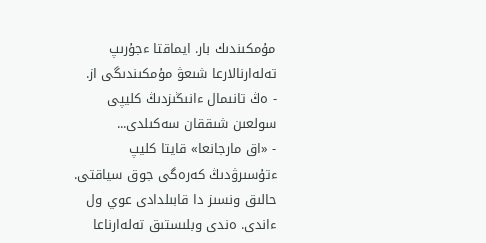مۇمكىندىك بار. ايماقتا ءجۇرىپ تەلەارنالارعا شىعۋ مۇمكىندىگى از.
- ەڭ تانىمال ءانىڭىزدىڭ كليپى سولعىن شىققان سەكىلدى...
- «اق مارجانعا» قايتا كليپ ءتۇسىرۋدىڭ كەرەگى جوق سياقتى. حالىق ونسىز دا قابىلدادى عوي ول ءاندى. ەندى وبلىستىق تەلەارناعا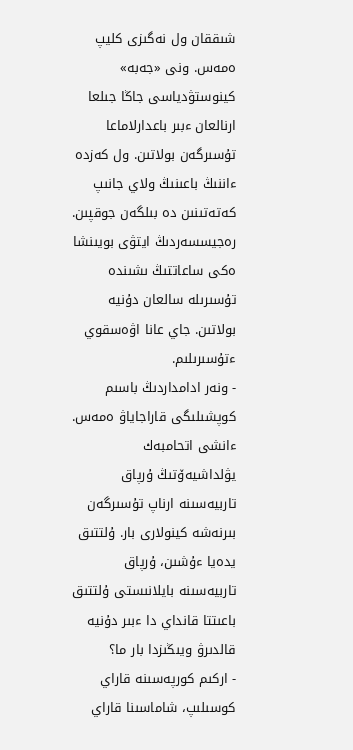شىققان ول نەگىزى كليپ ەمەس. ونى «جەبە» كينوستۋدياسى جاڭا جىلعا ارنالعان ءبىر باعدارلاماعا تۇسىرگەن بولاتىن. ول كەزدە ءاننىڭ باعىنىڭ ولاي جانىپ كەتەتىنىن دە بىلگەن جوقپىن. رەجيسسەردىڭ ايتۋى بويىنشا ەكى ساعاتتىڭ ىشىندە تۇسىرىلە سالعان دۇنيە بولاتىن. جاي عانا اۋەسقوي ءتۇسىرىلىم.
- ونەر ادامداردىڭ باسىم كوپشىلىگى قاراجاياۋ ەمەس. ءانشى اتحامبەك يۋلداشيەۆتىڭ ۇرپاق تاربيەسىنە ارناپ تۇسىرگەن بىرنەشە كينولارى بار. ۇلتتىق يدەيا ءۇشىن، ۇرپاق تاربيەسىنە بايلانىستى ۇلتتىق باعىتتا قانداي دا ءبىر دۇنيە قالدىرۋ ويىڭىزدا بار ما؟
- اركىم كورپەسىنە قاراي كوسىلىپ، شاماسىنا قاراي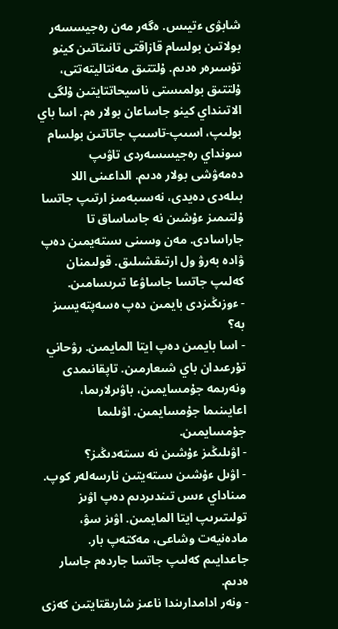شابۋى ءتيىس. ەگەر مەن رەجيسسەر بولاتىن بولسام قازاقتى تانىتاتىن كينو تۇسىرەر ەدىم. ۇلتتىق مەنتاليتەتتى، ۇلتتىق بولمىستى ناسيحاتتايتىن ۇلگى الاتىنداي كينو جاساعان بولار ەم. اسا باي بولىپ، اسىپ-تاسىپ جاتاتىن بولسام سونداي رەجيسسەردى تاۋىپ دەمەۋشى بولار ەدىم. الداعىنى اللا بىلەدى دەيدى، نەسىبەمىز ارتىپ جاتسا ۇلتىمىز ءۇشىن نە جاساساق تا جاراسادى. مەن وسىنى ىستەيمىن دەپ ۋادە بەرۋ ول ارتىقشىلىق. قولىمنان كەلىپ جاتسا جاساۋعا تىرىسامىن.
- ءوزىڭىزدى بايمىن دەپ ەسەپتەيسىز بە؟
- اسا بايمىن دەپ ايتا المايمىن. رۋحاني تۇرعىدان باي شىعارمىن. تاپقانىمدى ونەرىمە جۇمسايمىن، باۋىرلارىما، اعايىنىما جۇمسايمىن. اۋىلىما جۇمسايمىن.
- اۋىلىڭىز ءۇشىن نە ىستەدىڭىز؟
- اۋىل ءۇشىن ىستەيتىن نارسەلەر كوپ. مىناداي ءىس تىندىردىم دەپ اۋىز تولىتىرىپ ايتا المايمىن. اۋىز سۋ، مادەنيەت وشاعى، مەكتەپ بار. جاعدايىم كەلىپ جاتسا جاردەم جاسار ەدىم.
- ونەر ادامدارىندا ناعىز شارىقتايتىن كەزى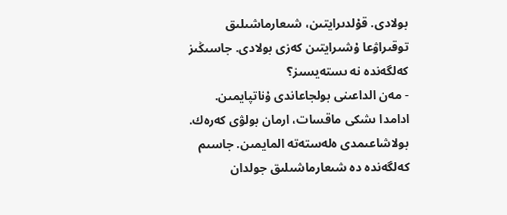بولادى. قۇلدىرايتىن، شىعارماشىلىق توقىراۋعا ۇشىرايتىن كەزى بولادى. جاسىڭىز كەلگەندە نە ىستەيسىز؟
- مەن الداعىنى بولجاعاندى ۇناتپايمىن. ادامدا ىشكى ماقسات، ارمان بولۋى كەرەك. بولاشاعىمدى ەلەستەتە المايمىن. جاسىم كەلگەندە دە شىعارماشىلىق جولدان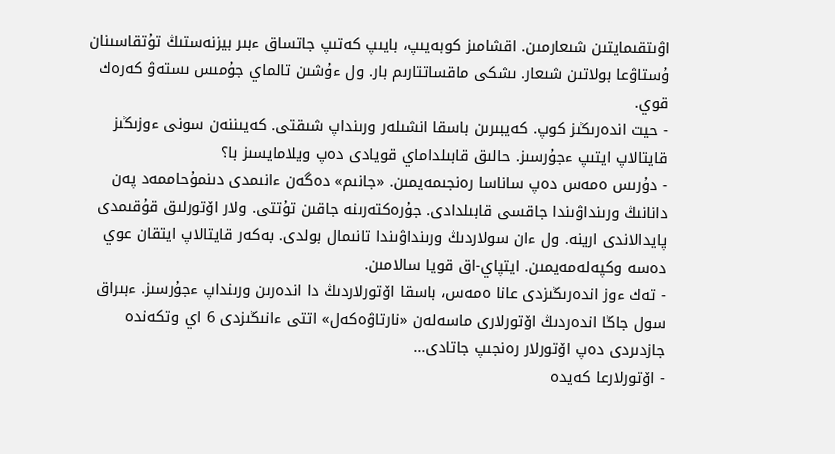اۋىتقىمايتىن شىعارمىن. اقشامىز كوبەيىپ، بايىپ كەتىپ جاتساق ءبىر بيزنەستىڭ تۇتقاسىنان ۇستاۋعا بولاتىن شىعار. ىشكى ماقساتتارىم بار. ول ءۇشىن تالماي جۇمىس ىستەۋ كەرەك قوي.
- حيت اندەرىڭىز كوپ. كەيبىرىن باسقا انشىلەر ورىنداپ شىقتى. كەيىننەن سونى ءوزىڭىز قايتالاپ ايتىپ ءجۇرسىز. حالىق قابىلداماي قويادى دەپ ويلامايسىز با؟
- دۇرىس ەمەس دەپ ساناسا رەنجىمەيمىن. «جانىم» دەگەن ءانىمدى دىنمۇحاممەد پەن دانانىڭ ورىنداۋىندا جاقسى قابىلدادى. جۇرەكتەرىنە جاقىن تۇتتى. ولار اۆتورلىق قۇقىمدى پايدالاندى ارينە. ول ءان سولاردىڭ ورىنداۋىندا تانىمال بولدى. بەكەر قايتالاپ ايتقان عوي دەسە وكپەلەمەيمىن. ايتپاي-اق قويا سالامىن.
- تەك ءوز اندەرىڭىزدى عانا ەمەس، باسقا اۆتورلاردىڭ دا اندەرىن ورىنداپ ءجۇرسىز. ءبىراق سول جاڭا اندەردىڭ اۆتورلارى ماسەلەن «نارتاۋەكەل» اتتى ءانىڭىزدى 6 اي وتكەندە جازدىردى دەپ اۆتورلار رەنجىپ جاتادى...
- اۆتورلارعا كەيدە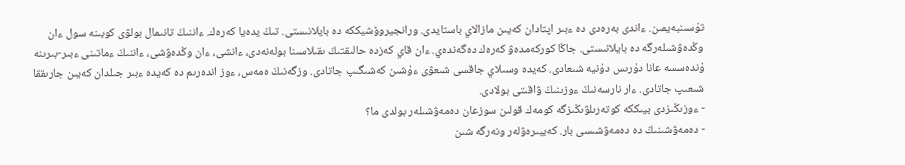تۇسىنبەيمىن. ءاندى بەرەدى دە ءبىر اپتادان كەيىن مازالاي باستايدى. ورانجيروۆشيككە دە بايلانىستى. تىڭ يدەيا كەرەك. ءاننىڭ تانىمال بولۋى كوبىنە سول ءان وڭدەۋشىلەرگە دە بايلانىستى. جاڭا كوركەمدەۋ كەرەك دەگەندەي. ءان قاي كەزدە حالىقتىڭ ىقىلاسىنا بولەنەدى، ءانشى، ءان وڭدەۋشى، ءاننىڭ ءماتىنى ءبىر-بىرىنە ۇندەسسە عانا دۇرىس دۇنيە شىعادى. كەيدە وسىلاي جاقسى شىعۋى ءۇشىن كەشىگىپ جاتادى. وزگەنىڭ ەمەس، ءوز اندەرىم دە كەيدە ءبىر جىلدان كەيىن جارىققا شىعىپ جاتادى. ءار نارسەنىڭ ءوزىنىڭ ۋاقىتى بولادى.
- ءوزىڭىزدى بيىككە كوتەرىلۋىڭىزگە كومەك قولىن سوزعان دەمەۋشىلەر بولدى ما؟
- دەمەۋشىنىڭ دە دەمەۋشىسى بار. كەيبىرەۋلەر ونەرگە شىن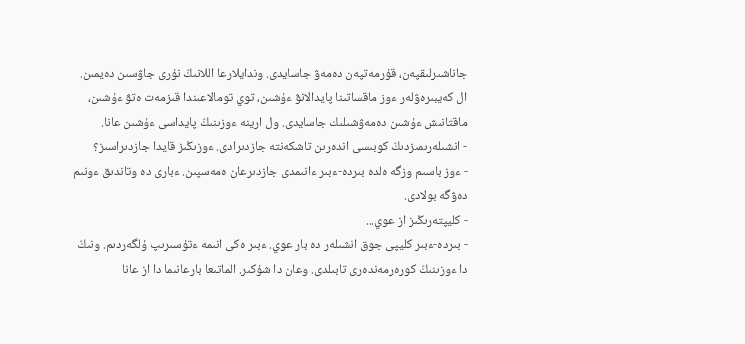جاناشىرلىقپەن، قۇرمەتپەن دەمەۋ جاسايدى. وندايلارعا اللانىڭ نۇرى جاۋسىن دەيمىن. ال كەيبىرەۋلەر ءوز ماقساتىنا پايدالانۋ ءۇشىن، توي تومالاعىندا قىزمەت ەتۋ ءۇشىن، ماقتانىش ءۇشىن دەمەۋشىلىك جاسايدى. ول ارينە ءوزىنىڭ پايداسى ءۇشىن عانا.
- انشىلەرىمىزدىڭ كوبىسى اندەرىن تاشكەنتە جازدىرادى. ءوزىڭىز قايدا جازدىراسىز؟
- ءوز باسىم وزگە ەلدە بىردە-ءبىر ءانىمدى جازدىرعان ەمەسپىن. ءبارى دە وتاندىق ءونىم دەۋگە بولادى.
- كليپتەرىڭىز از عوي...
- بىردە-ءبىر كليپى جوق انشىلەر دە بار عوي. ءبىر ەكى انىمە ءتۇسىرىپ ۇلگەردىم. ونىڭ دا ءوزىنىڭ كورەرمەندەرى تابىلدى. وعان دا شۇكىر. الماتىعا بارعانىما دا از عانا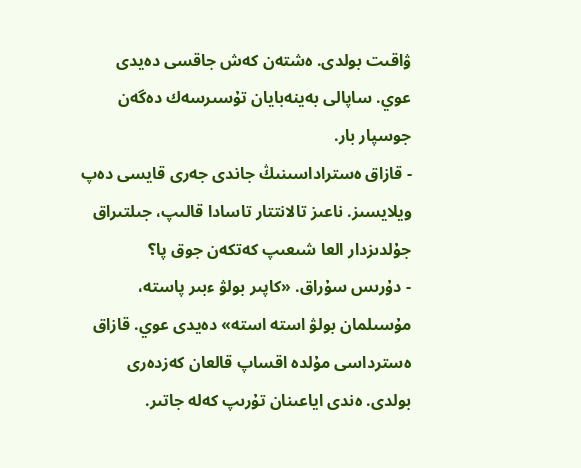ۋاقىت بولدى. ەشتەن كەش جاقسى دەيدى عوي. ساپالى بەينەبايان تۇسىرسەك دەگەن جوسپار بار.
- قازاق ەستراداسىنىڭ جاندى جەرى قايسى دەپ ويلايسىز. ناعىز تالانتتار تاسادا قالىپ، جىلتىراق جۇلدىزدار العا شىعىپ كەتكەن جوق پا؟
- دۇرىس سۇراق. «كاپىر بولۋ ءبىر پاستە، مۇسىلمان بولۋ استە استە» دەيدى عوي. قازاق ەسترداسى مۇلدە اقساپ قالعان كەزدەرى بولدى. ەندى اياعىنان تۇرىپ كەلە جاتىر.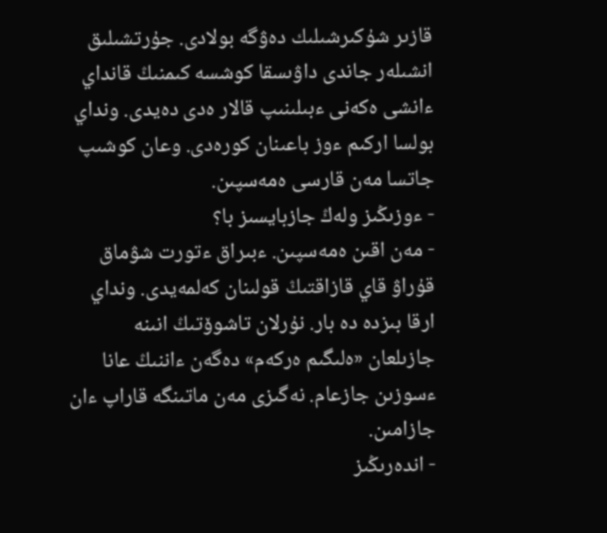قازىر شۇكىرشىلىك دەۋگە بولادى. جۇرتشىلىق انشىلەر جاندى داۋىسقا كوشسە كىمنىڭ قانداي ءانشى ەكەنى ءبىلىنىپ قالار ەدى دەيدى. ونداي بولسا اركىم ءوز باعىنان كورەدى. وعان كوشىپ جاتسا مەن قارسى ەمەسپىن.
- ءوزىڭىز ولەڭ جازبايسىز با؟
- مەن اقىن ەمەسپىن. ءبىراق ءتورت شۋماق قۇراۋ قاي قازاقتىڭ قولىنان كەلمەيدى. ونداي ارقا بىزدە دە بار. نۇرلان تاشوۆتىڭ انىنە جازىلعان «ەلىگىم ەركەم» دەگەن ءاننىڭ عانا ءسوزىن جازعام. نەگىزى مەن ماتىنگە قاراپ ءان جازامىن.
- اندەرىڭىز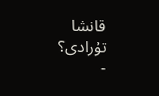قانشا تۇرادى؟
-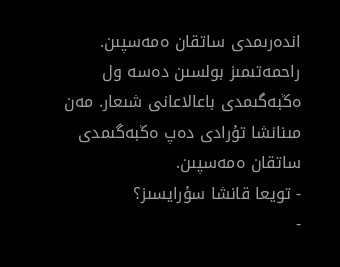اندەرىمدى ساتقان ەمەسپىن. راحمەتىمىز بولسىن دەسە ول ەڭبەگىمدى باعالاعانى شىعار. مەن مىنانشا تۇرادى دەپ ەڭبەگىمدى ساتقان ەمەسپىن.
- تويعا قانشا سۇرايسىز؟
-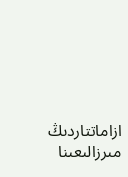ازاماتتاردىڭ مىرزالىعىنا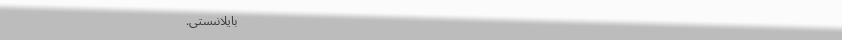بايلانىستى.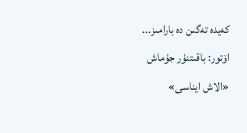كەيدە تەگىن دە بارامىز...
اۆتور: باقىتنۇر جۇماش
«الاش ايناسى»